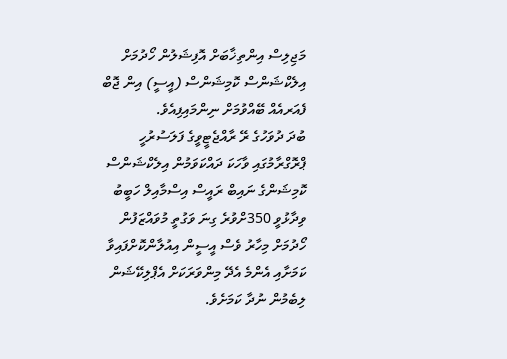މަޖިލިސް އިންތިޚާބަށް އޮފިޝަލުން ހޯދުމަށް އިލެކްޝަންސް ކޮމިޝަންސް (އީސީ) އިން ޖޮބް ފެއަރއެއް ބޭއްވުމަށް ނިންމައިފިއެވެ.
ބުދަ ދުވަހުގެ ރޭ ރާއްޖެޓީވީގެ ފަލަސުރުހީ ޕްރޮގްރާމުގައި ވާހަކަ ދައްކަވަމުން އިލެކްޝަންސް ކޮމިޝަންގެ ނައިބް ރައީސް އިސްމާއިލް ހަބީބު ވިދާޅުވީ 350ށްވުރެ ގިނަ ވަގުތީ މުވައްޒަފުން ހޯދުމަށް މިހާރު ވެސް އީސީން އިއުލާންކޮށްފައިވާ ކަމަށާއި އެންމެ އެދޭ މިންވަރަކަށް އެޕްލިކޭޝަން ލިބެމުން ނުދާ ކަމަށެވެ.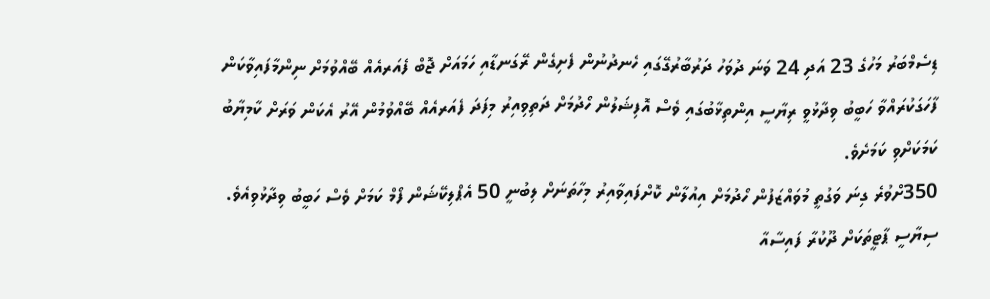ޑިސެމްބަރު މަހުގެ 23 އަދި 24 ވަނަ ދުވަހު ދަރުބާރުގޭގައި ހެނދުނުން ފެށިގެން ރޭގަނޑާއި ހަމައަށް ޖޮބް ފެއަރއެއް ބޭއްވުމަށް ނިންމާފައިވާކަން ފާހަގަކުރައްވާ ހަބީބު ވިދާޅުވީ ރިޔާސީ އިންތިޅާބުގައި ވެސް އޮފިޝަލުން ހޯދުމަށް ދަތިވިއިރު މިފަދަ ފެއަރއެއް ބޭއްވުމުން އޭރު އެކަން ވަރަށް ކާމިޔާބު ކަމަކަށްވި ކަމަށެވެ.
350ށްވުރެ ގިނަ ވަގުތީ މުވައްޒަފުން ހޯދުމަށް އިއުލާން ކޮށްފައިވާއިރު މިހާތަނަށް ލިބުނީ 50 އެޕްލިކޭޝަން ފޯމް ކަމަށް ވެސް ހަބީބު ވިދާޅުވިއެވެ.
ސިޔާސީ ޕާޓީތަކަށް ދޫކުރާ ފައިސާއާ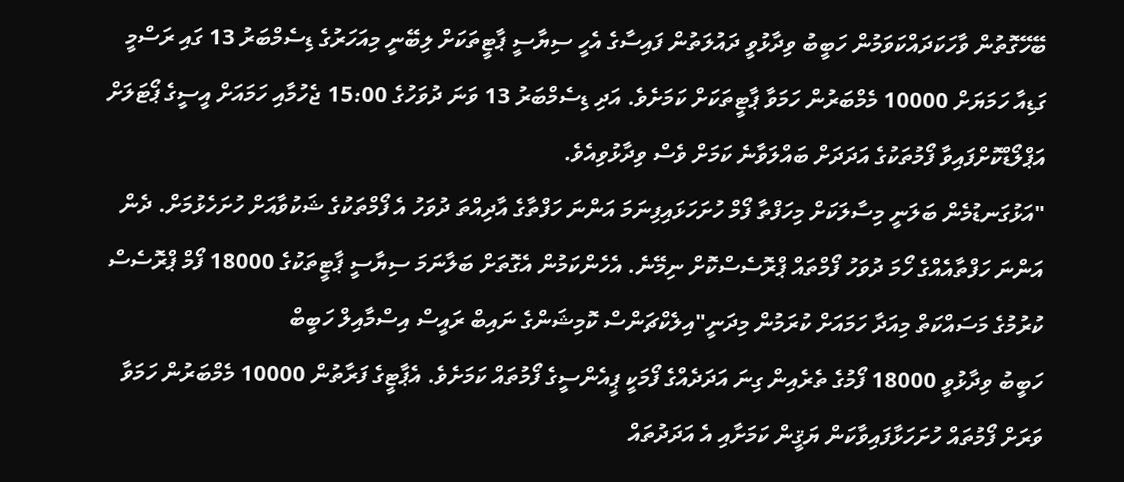ބޭހޭގޮތުން ވާހަކަދައްކަވަމުން ހަބީބު ވިދާޅުވީ ދައުލަތުން ފައިސާގެ އެހީ ސިޔާސީ ޕާޓީތަކަށް ލިބޭނީ މިއަހަރުގެ ޑިސެމްބަރު 13 ގައި ރަސްމީ ގަޑިއާ ހަމަޔަށް 10000 މެމްބަރުން ހަމަވާ ޕާޓީތަކަށް ކަމަށެވެ. އަދި ޑިސެމްބަރު 13 ވަނަ ދުވަހުގެ 15:00 ޖެހުމާއި ހަމައަށް އީސީގެ ޕޯޓަލަށް އަޕްލޯޑްކޮށްފައިވާ ފޯމުތަކުގެ އަދަދަށް ބައްލަވާނެ ކަމަށް ވެސް ވިދާޅުވިއެވެ.
"އަޅުގަނޑުމެން ބަލަނީ މިސާލަކަށް މިހަފްތާ ފޯމް ހުށަހަޅައިފިނަމަ އަންނަ ހަފްތާގެ އާދިއްތަ ދުވަހު އެ ފޯމްތަކުގެ ޝަކުވާއަށް ހުށަހެޅުމަށް. ދެން އަންނަ ހަފްތާއެއްގެ ހޯމަ ދުވަހު ފޯމްތައް ޕްރޮސެސްކޮށް ނިމޭނެ. އެހެންކަމުން އެގޮތަށް ބަލާނަމަ ސިޔާސީ ޕާޓީތަކުގެ 18000 ފޯމް ޕްރޮސެސް ކުރުމުގެ މަސައްކަތް މިއަދާ ހަމައަށް ކުރަމުން މިދަނީ"އިލެކްޗަންސް ކޮމިޝަންގެ ނައިބް ރައީސް އިސްމާއިލް ހަބީބް
ހަބީބު ވިދާޅުވީ 18000 ފޯމުގެ ތެރެއިން ގިނަ އަދަދެއްގެ ފޯމަކީ ޕީއެންސީގެ ފޯމުތައް ކަމަށެވެ. އެޕާޓީގެ ފަރާތުން 10000 މެމްބަރުން ހަމަވާ ވަރަށް ފޯމުތައް ހުށަހަޅާފައިވާކަން ޔަޤީން ކަމަށާއި އެ އަދަދުތައް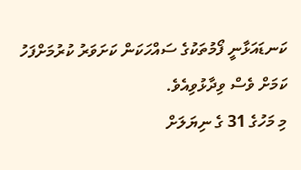ކަނޑައަޅާނީ ފޯމުތަކުގެ ސައްހަކަން ކަށަވަރު ކުރުމަށްފަހު ކަމަށް ވެސް ވިދާޅުވިއެވެ.
މި މަހުގެ 31 ގެ ނިޔަލަށް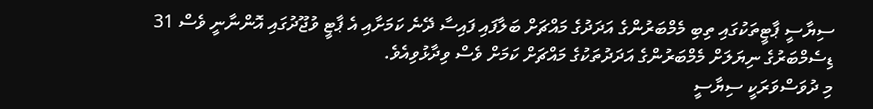ސިޔާސީ ޕާޓީތަކުގައި ތިބި މެމްބަރުންގެ އަދަދުގެ މައްޗަށް ބަލާފައި ފައިސާ ދޭނެ ކަމަށާއި އެ ޕާޓީ ވުޖޫދުގައި އޮންނާނީ ވެސް 31 ޑިސެމްބަރުގެ ނިޔަލަށް މެމްބަރުންގެ އަދަދުތަކުގެ މައްޗަށް ކަމަށް ވެސް ވިދާޅުވިއެވެ.
މި ދުވަސްވަރަކީ ސިޔާސީ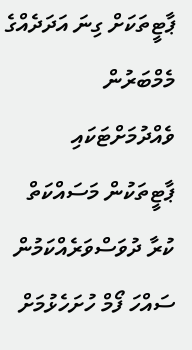ޕާޓީތަކަށް ގިނަ އަދަދެއްގެ މެމްބަރުން ވެއްދުމަށްޓަކައި ޕާޓީތަކުން މަސައްކަތް ކުރާ ދުވަސްވަރެއްކަމުން ސައްހަ ފޯމް ހުށަހެޅުމަށް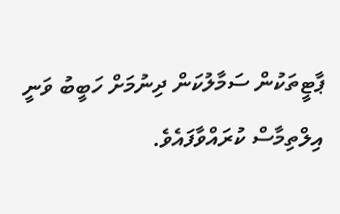ޕާޓީތަކުން ސަމާލުކަން ދިނުމަށް ހަބީބު ވަނީ އިލްތިމާސް ކުރައްވާފައެވެ.